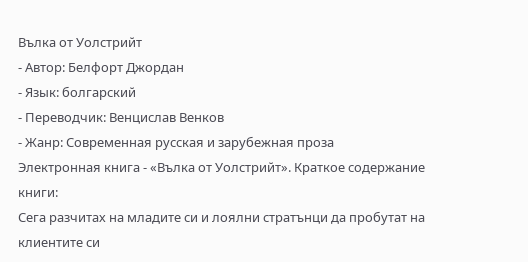Вълка от Уолстрийт
- Автор: Белфорт Джордан
- Язык: болгарский
- Переводчик: Венцислав Венков
- Жанр: Современная русская и зарубежная проза
Электронная книга - «Вълка от Уолстрийт». Краткое содержание книги:
Сега разчитах на младите си и лоялни стратънци да пробутат на клиентите си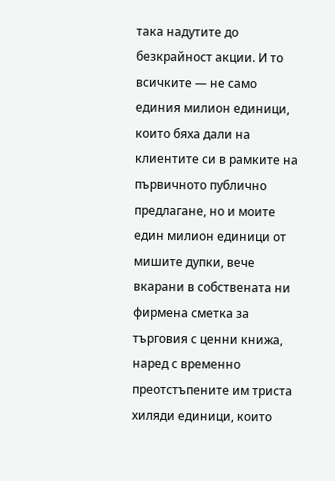така надутите до безкрайност акции. И то всичките — не само единия милион единици, които бяха дали на клиентите си в рамките на първичното публично предлагане, но и моите един милион единици от мишите дупки, вече вкарани в собствената ни фирмена сметка за търговия с ценни книжа, наред с временно преотстъпените им триста хиляди единици, които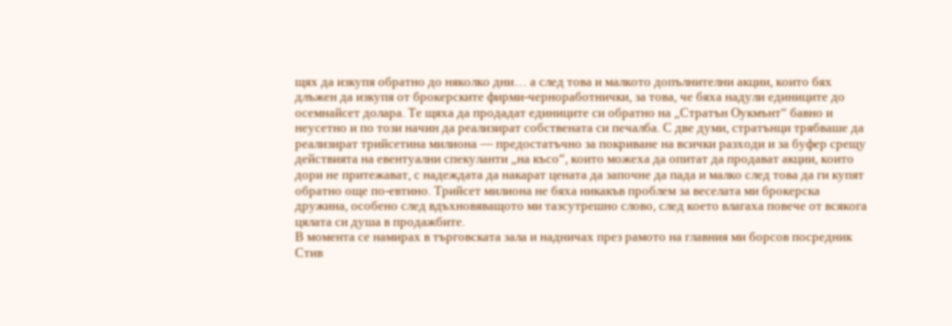щях да изкупя обратно до няколко дни… а след това и малкото допълнителни акции, които бях длъжен да изкупя от брокерските фирми-черноработнички, за това, че бяха надули единиците до осемнайсет долара. Те щяха да продадат единиците си обратно на „Стратън Оукмънт“ бавно и неусетно и по този начин да реализират собствената си печалба. С две думи, стратънци трябваше да реализират трийсетина милиона — предостатъчно за покриване на всички разходи и за буфер срещу действията на евентуални спекуланти „на късо“, които можеха да опитат да продават акции, които дори не притежават, с надеждата да накарат цената да започне да пада и малко след това да ги купят обратно още по-евтино. Трийсет милиона не бяха никакъв проблем за веселата ми брокерска дружина, особено след вдъхновяващото ми тазсутрешно слово, след което влагаха повече от всякога цялата си душа в продажбите.
В момента се намирах в търговската зала и надничах през рамото на главния ми борсов посредник Стив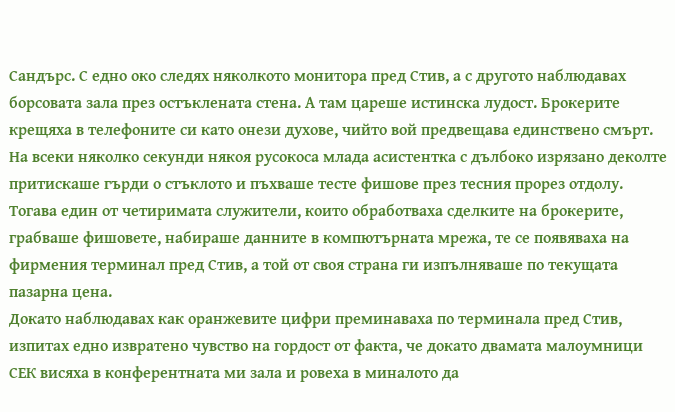Сандърс. С едно око следях няколкото монитора пред Стив, а с другото наблюдавах борсовата зала през остъклената стена. А там цареше истинска лудост. Брокерите крещяха в телефоните си като онези духове, чийто вой предвещава единствено смърт. На всеки няколко секунди някоя русокоса млада асистентка с дълбоко изрязано деколте притискаше гърди о стъклото и пъхваше тесте фишове през тесния прорез отдолу. Тогава един от четиримата служители, които обработваха сделките на брокерите, грабваше фишовете, набираше данните в компютърната мрежа, те се появяваха на фирмения терминал пред Стив, а той от своя страна ги изпълняваше по текущата пазарна цена.
Докато наблюдавах как оранжевите цифри преминаваха по терминала пред Стив, изпитах едно извратено чувство на гордост от факта, че докато двамата малоумници СЕК висяха в конферентната ми зала и ровеха в миналото да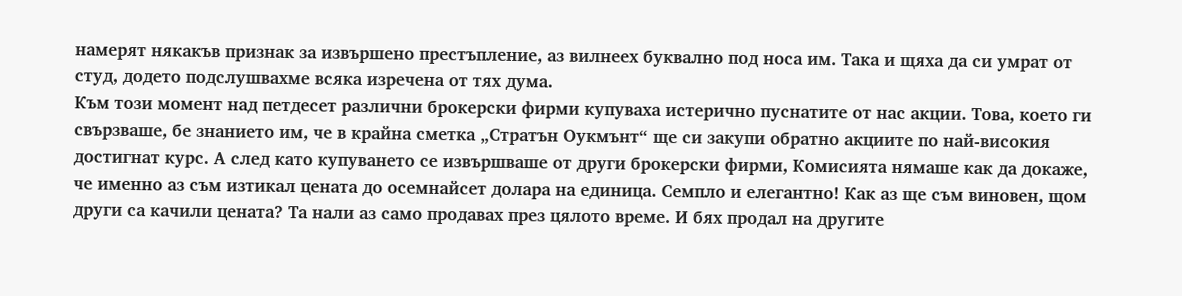намерят някакъв признак за извършено престъпление, аз вилнеех буквално под носа им. Така и щяха да си умрат от студ, додето подслушвахме всяка изречена от тях дума.
Към този момент над петдесет различни брокерски фирми купуваха истерично пуснатите от нас акции. Това, което ги свързваше, бе знанието им, че в крайна сметка „Стратън Оукмънт“ ще си закупи обратно акциите по най-високия достигнат курс. А след като купуването се извършваше от други брокерски фирми, Комисията нямаше как да докаже, че именно аз съм изтикал цената до осемнайсет долара на единица. Семпло и елегантно! Как аз ще съм виновен, щом други са качили цената? Та нали аз само продавах през цялото време. И бях продал на другите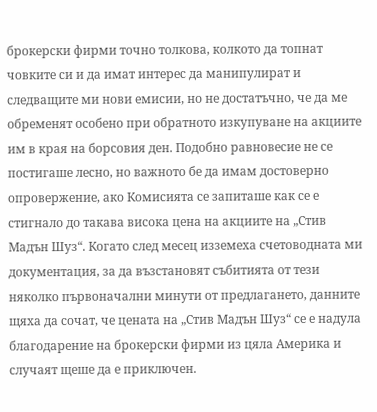брокерски фирми точно толкова, колкото да топнат човките си и да имат интерес да манипулират и следващите ми нови емисии, но не достатъчно, че да ме обременят особено при обратното изкупуване на акциите им в края на борсовия ден. Подобно равновесие не се постигаше лесно, но важното бе да имам достоверно опровержение, ако Комисията се запиташе как се е стигнало до такава висока цена на акциите на „Стив Мадън Шуз“. Когато след месец изземеха счетоводната ми документация, за да възстановят събитията от тези няколко първоначални минути от предлагането, данните щяха да сочат, че цената на „Стив Мадън Шуз“ се е надула благодарение на брокерски фирми из цяла Америка и случаят щеше да е приключен.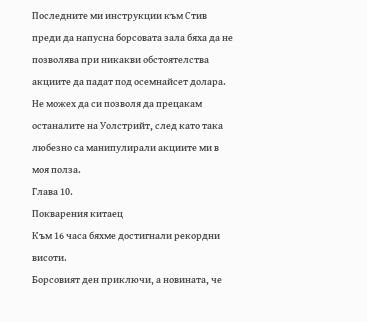Последните ми инструкции към Стив преди да напусна борсовата зала бяха да не позволява при никакви обстоятелства акциите да падат под осемнайсет долара. Не можех да си позволя да прецакам останалите на Уолстрийт, след като така любезно са манипулирали акциите ми в моя полза.
Глава 10.
Покварения китаец
Към 16 часа бяхме достигнали рекордни висоти.
Борсовият ден приключи, а новината, че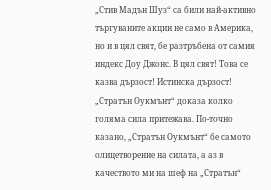„Стив Мадън Шуз“ са били най-активно търгуваните акции не само в Америка, но и в цял свят, бе разтръбена от самия индекс Доу Джонс. В цял свят! Това се казва дързост! Истинска дързост!
„Стратън Оукмънт“ доказа колко голяма сила притежава. По-точно казано, „Стратън Оукмънт“ бе самото олицетворение на силата, а аз в качеството ми на шеф на „Стратън“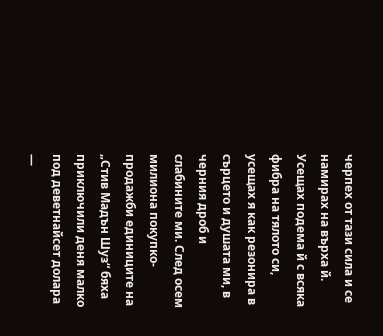черпех от тази сила и се намирах на върха й. Усещах подема й с всяка фибра на тялото си, усещах я как резонира в сърцето и душата ми, в черния дроб и слабините ми. След осем милиона покупко-продажби единиците на „Стив Мадън Шуз“ бяха приключили деня малко под деветнайсет долара —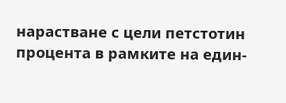нарастване с цели петстотин процента в рамките на един-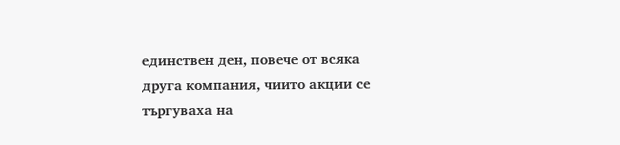единствен ден, повече от всяка друга компания, чиито акции се търгуваха на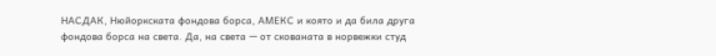НАСДАК, Нюйоркската фондова борса, АМЕКС и която и да била друга фондова борса на света. Да, на света — от скованата в норвежки студ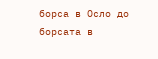борса в Осло до борсата в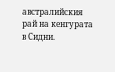австралийския рай на кенгурата в Сидни.